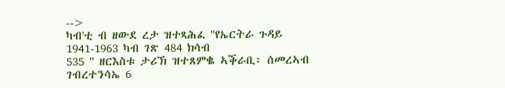-->
ካብ'ቲ ብ ዘውደ ረታ ዝተጻሕፈ "የኤርትራ ጉዳይ 1941-1963 ካብ ገጽ 484 ክሳብ
535 " ዘርእስቱ ታሪኽ ዝተጸምቈ ኣቕራቢ፡ ሰመረኣብ ገብረተንሳኤ 6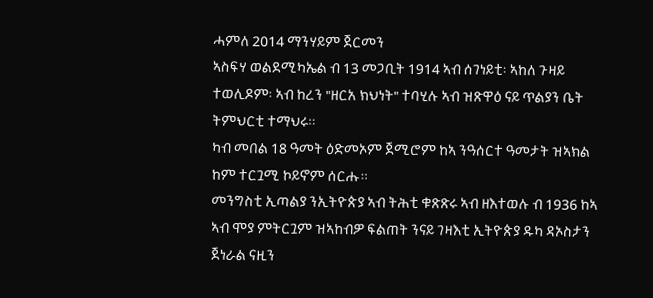ሓምለ 2014 ማንሃይም ጀርመን
ኣስፍሃ ወልደሚካኤል ብ 13 መጋቢት 1914 ኣብ ሰገነይቲ፡ ኣከለ ጉዛይ ተወሊዶም፡ ኣብ ከረን "ዘርአ ክህነት" ተባሂሉ ኣብ ዝጽዋዕ ናይ ጥልያን ቤት ትምህርቲ ተማህሩ።
ካብ መበል 18 ዓመት ዕድመኦም ጀሚሮም ከኣ ንዓሰርተ ዓመታት ዝኣክል ከም ተርጓሚ ኮይኖም ሰርሑ።
መንግስቲ ኢጣልያ ንኢትዮጵያ ኣብ ትሕቲ ቁጽጽሩ ኣብ ዘእተወሉ ብ 1936 ከኣ ኣብ ሞያ ምትርጓም ዝኣከብዎ ፍልጠት ንናይ ገዛእቲ ኢትዮጵያ ዱካ ዳኦስታን ጀነራል ናዚን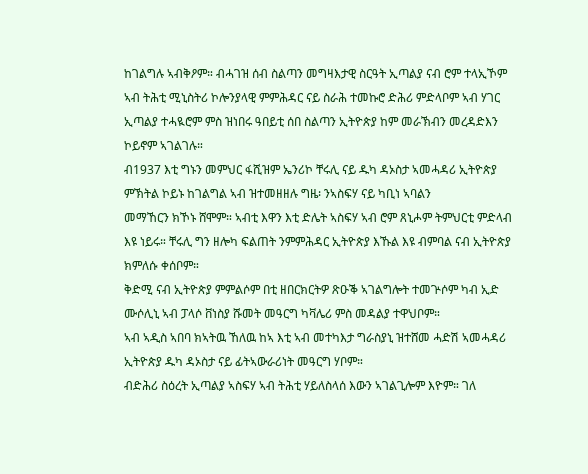ከገልግሉ ኣብቅዖም። ብሓገዝ ሰብ ስልጣን መግዛእታዊ ስርዓት ኢጣልያ ናብ ሮም ተላኢኾም ኣብ ትሕቲ ሚኒስትሪ ኮሎንያላዊ ምምሕዳር ናይ ስራሕ ተመኩሮ ድሕሪ ምድላቦም ኣብ ሃገር ኢጣልያ ተሓዪሮም ምስ ዝነበሩ ዓበይቲ ሰበ ስልጣን ኢትዮጵያ ከም መራኽብን መረዳድእን ኮይኖም ኣገልገሉ።
ብ1937 እቲ ግኑን መምህር ፋሺዝም ኤንሪኮ ቸሩሊ ናይ ዱካ ዳኦስታ ኣመሓዳሪ ኢትዮጵያ ምኽትል ኮይኑ ከገልግል ኣብ ዝተመዘዘሉ ግዜ፡ ንኣስፍሃ ናይ ካቢነ ኣባልን
መማኸርን ክኾኑ ሸሞም። ኣብቲ እዋን እቲ ድሌት ኣስፍሃ ኣብ ሮም ጸኒሖም ትምህርቲ ምድላብ እዩ ነይሩ። ቸሩሊ ግን ዘሎካ ፍልጠት ንምምሕዳር ኢትዮጵያ እኹል እዩ ብምባል ናብ ኢትዮጵያ
ክምለሱ ቀሰቦም።
ቅድሚ ናብ ኢትዮጵያ ምምልሶም በቲ ዘበርክርትዎ ጽዑቕ ኣገልግሎት ተመጕሶም ካብ ኢድ ሙሶሊኒ ኣብ ፓላሶ ቨነስያ ሹመት መዓርግ ካቫሌሪ ምስ መዳልያ ተዋህቦም።
ኣብ ኣዲስ ኣበባ ክኣትዉ ኸለዉ ከኣ እቲ ኣብ መተካእታ ግራስያኒ ዝተሸመ ሓድሽ ኣመሓዳሪ ኢትዮጵያ ዱካ ዳኦስታ ናይ ፊትኣውራሪነት መዓርግ ሃቦም።
ብድሕሪ ስዕረት ኢጣልያ ኣስፍሃ ኣብ ትሕቲ ሃይለስላሰ እውን ኣገልጊሎም እዮም። ገለ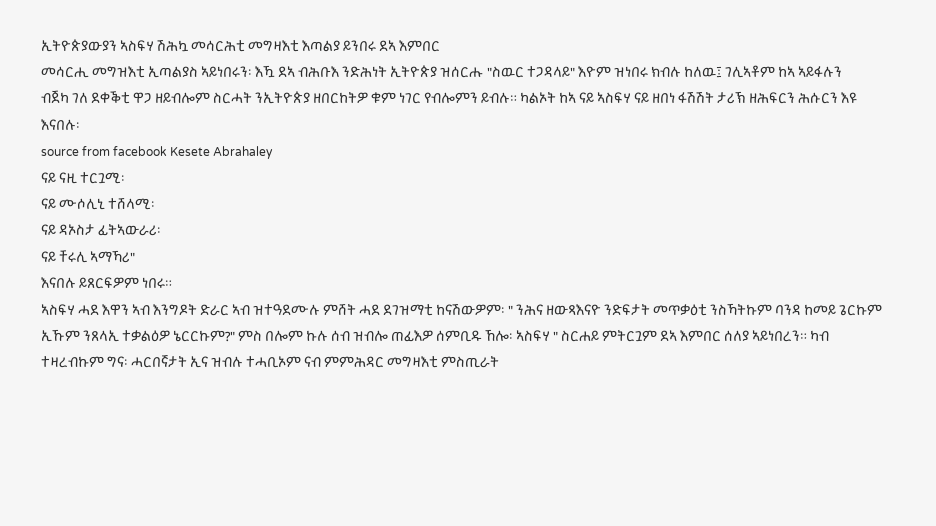ኢትዮጵያውያን ኣስፍሃ ሽሕኳ መሳርሕቲ መግዛእቲ እጣልያ ይንበሩ ደኣ እምበር
መሳርሒ መግዝእቲ ኢጣልያስ ኣይነበሩን፡ እዃ ደኣ ብሕቡእ ንድሕነት ኢትዮጵያ ዝሰርሑ "ስዉር ተጋዳላይ" እዮም ዝነበሩ ክብሉ ከለዉ፤ ገሊኣቶም ከኣ ኣይፋሉን
ብጀካ ገለ ደቀቕቲ ዋጋ ዘይብሎም ስርሓት ንኢትዮጵያ ዘበርከትዎ ቁም ነገር የብሎምን ይብሉ። ካልኦት ከኣ ናይ ኣስፍሃ ናይ ዘበነ ፋሽሽት ታሪኽ ዘሕፍርን ሕሱርን እዩ
እናበሉ፡
source from facebook Kesete Abrahaley
ናይ ናዚ ተርጓሚ፡
ናይ ሙሶሊኒ ተሸላሚ፡
ናይ ዳኦስታ ፊትኣውራሪ፡
ናይ ቸሩሊ ኣማኻሪ"
እናበሉ ይጸርፍዎም ነበሩ።
ኣስፍሃ ሓደ እዋን ኣብ እንግዶት ድራር ኣብ ዝተዓደሙሉ ምሸት ሓደ ደገዝማቲ ከናሽውዎም፡ " ንሕና ዘውጻእናዮ ንድፍታት መጥቃዕቲ ንስኻትኩም ባንዳ ከመይ ጌርኩም ኢኹም ንጸላኢ ተቃልዕዎ ኔርርኩም?" ምስ በሎም ኩሉ ሰብ ዝብሎ ጠፊእዎ ሰምቢዱ ኸሎ፡ ኣስፍሃ " ስርሐይ ምትርጓም ደኣ እምበር ሰለያ ኣይነበረን። ካብ
ተዛረብኩም ግና፡ ሓርበኛታት ኢና ዝብሉ ተሓቢኦም ናብ ምምሕዳር መግዛእቲ ምስጢራት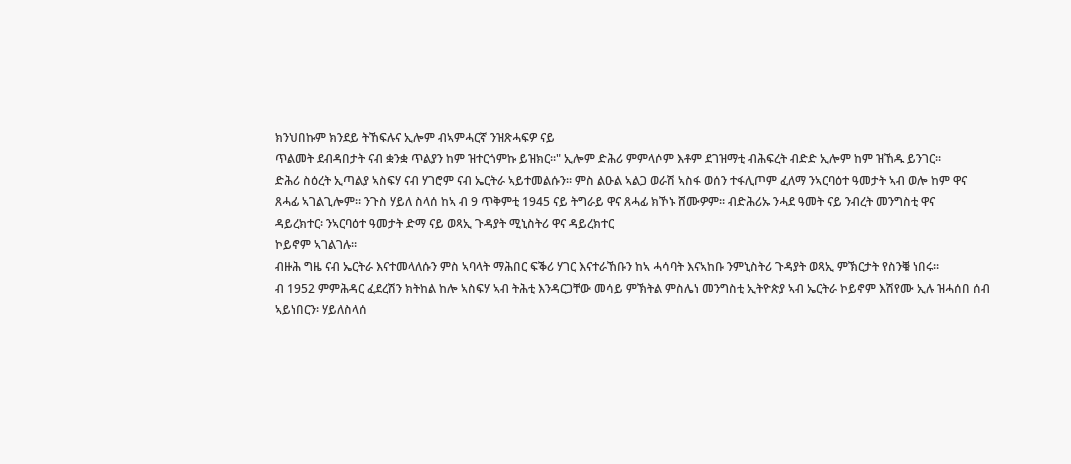ክንህበኩም ክንደይ ትኸፍሉና ኢሎም ብኣምሓርኛ ንዝጽሓፍዎ ናይ
ጥልመት ደብዳበታት ናብ ቋንቋ ጥልያን ከም ዝተርጎምኩ ይዝክር።" ኢሎም ድሕሪ ምምላሶም እቶም ደገዝማቲ ብሕፍረት ብድድ ኢሎም ከም ዝኸዱ ይንገር።
ድሕሪ ስዕረት ኢጣልያ ኣስፍሃ ናብ ሃገሮም ናብ ኤርትራ ኣይተመልሱን። ምስ ልዑል ኣልጋ ወራሽ ኣስፋ ወሰን ተፋሊጦም ፈለማ ንኣርባዕተ ዓመታት ኣብ ወሎ ከም ዋና
ጸሓፊ ኣገልጊሎም። ንጉስ ሃይለ ስላሰ ከኣ ብ 9 ጥቅምቲ 1945 ናይ ትግራይ ዋና ጸሓፊ ክኾኑ ሸሙዎም። ብድሕሪኡ ንሓደ ዓመት ናይ ንብረት መንግስቲ ዋና
ዳይረክተር፡ ንኣርባዕተ ዓመታት ድማ ናይ ወጻኢ ጉዳያት ሚኒስትሪ ዋና ዳይረክተር
ኮይኖም ኣገልገሉ።
ብዙሕ ግዜ ናብ ኤርትራ እናተመላለሱን ምስ ኣባላት ማሕበር ፍቕሪ ሃገር እናተራኸቡን ከኣ ሓሳባት እናኣከቡ ንምኒስትሪ ጉዳያት ወጻኢ ምኽርታት የስንቑ ነበሩ።
ብ 1952 ምምሕዳር ፈደረሽን ክትከል ከሎ ኣስፍሃ ኣብ ትሕቲ እንዳርጋቸው መሳይ ምኽትል ምስሌነ መንግስቲ ኢትዮጵያ ኣብ ኤርትራ ኮይኖም እሽየሙ ኢሉ ዝሓሰበ ሰብ
ኣይነበርን፡ ሃይለስላሰ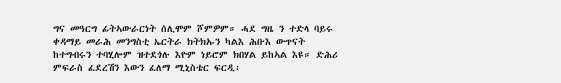ግና መዓርግ ፊትኣውራርነት ሰሊሞም ሾምዎም። ሓደ ግዜ ን ተድላ ባይሩ ቀዳማይ መራሕ መንግስቲ ኤርትራ ክትክኡን ካልእ ሕቡእ ውጥናት
ከተግብሩን ተባሂሎም ዝተደጎሉ እዮም ነይሮም ክበሃል ይከኣል እዩ። ድሕሪ ምፍራስ ፈደረሽን እውን ፈለማ ሚኒስቴር ፍርዲ፡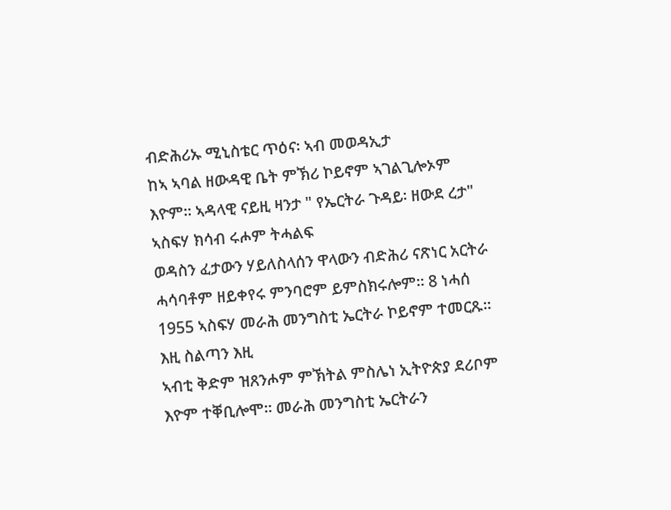ብድሕሪኡ ሚኒስቴር ጥዕና፡ ኣብ መወዳኢታ
ከኣ ኣባል ዘውዳዊ ቤት ምኽሪ ኮይኖም ኣገልጊሎኦም እዮም። ኣዳላዊ ናይዚ ዛንታ " የኤርትራ ጉዳይ፡ ዘውደ ረታ" ኣስፍሃ ክሳብ ሩሖም ትሓልፍ
ወዳስን ፈታውን ሃይለስላሰን ዋላውን ብድሕሪ ናጽነር አርትራ ሓሳባቶም ዘይቀየሩ ምንባሮም ይምስክሩሎም። 8 ነሓሰ 1955 ኣስፍሃ መራሕ መንግስቲ ኤርትራ ኮይኖም ተመርጹ። እዚ ስልጣን እዚ
ኣብቲ ቅድም ዝጸንሖም ምኽትል ምስሌነ ኢትዮጵያ ደሪቦም እዮም ተቐቢሎሞ። መራሕ መንግስቲ ኤርትራን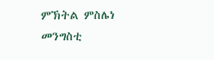ምኽትል ምስሌነ መንግስቲ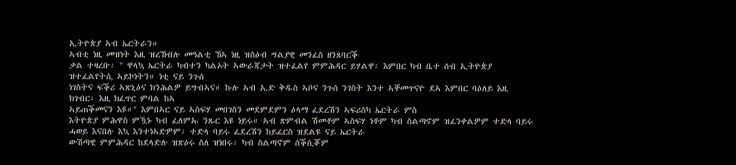ኢትዮጵያ ኣብ ኤርትራን።
ኣብቲ ነዚ መዝነት እዚ ዝረኸብሉ መዓልቲ ኸኣ ነዚ ዝስዕብ ግልያዊ መንፈስ ዘንጸባርቕ
ቃል ተዛረቡ፡ " ዋላኳ ኤርትራ ካብተን ካልኦት ኣውራጃታት ዝተፈልየ ምምሕዳር ይሃልዋ፡ እምበር ካብ ቤተ ሰብ ኢትዮጵያ ዝተፈልየትሲ ኣይኮነትን። ነቲ ናይ ንጉሰ
ነገስትና ፍቕሪ ኣጽኒዕና ክንሕልዎ ይግብኣና። ኩሉ ኣብ ኢድ ቅዱስ ኣቦና ንጉሰ ንገስት እንተ ኣቐመጥናዮ ደኣ እምበር ባዕለይ እዚ ክገብር፡ እዚ ክፈጥር ምባል ከኣ
ኣይጠቕመናን እዩ።" እምበኣር ናይ ኣስፍሃ መበገስን መደምደምን ዕላማ ፈደረሽን ኣፍሪስካ ኤርትራ ምስ
እትዮጵያ ምሕዋስ ምዃኑ ካብ ፈለምኡ ንጹር እዩ ነይሩ። ኣብ ጽምብል ሽመቶም ኣስፍሃ ነቶም ካብ ስልጣኖም ዝፈንቀልዎም ተድላ ባይሩ ሓወይ እናበሉ እኳ እንተነኣድዎም፡ ተድላ ባይሩ ፈደረሽን ከይፈርስ ዝደልዩ ናይ ኤርትራ
ውሽጣዊ ምምሕዳር ከደላድሉ ዝጽዕሩ ስለ ዝነበሩ፡ ካብ ስልጣኖም ሰቕሲቖም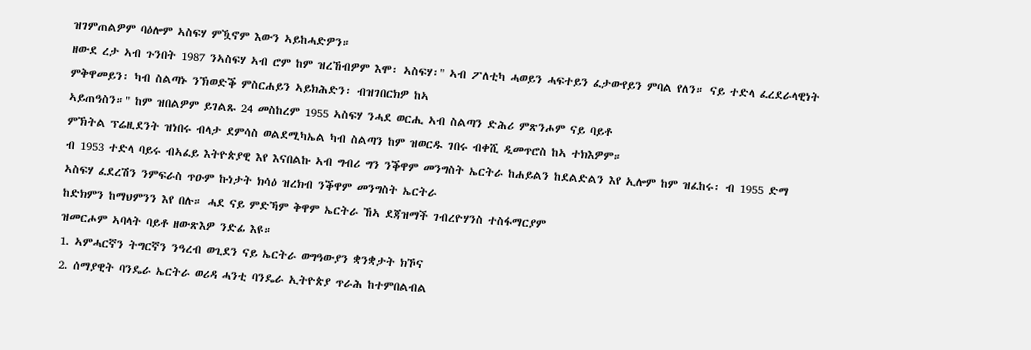ዝገምጠልዎም ባዕሎም ኣስፍሃ ምዃኖም እውን ኣይከሓድዎን።
ዘውደ ረታ ኣብ ጉንበት 1987 ንኣስፍሃ ኣብ ሮም ከም ዝረኸብዎም እሞ፡ ኣስፍሃ፡" ኣብ ፖለቲካ ሓወይን ሓፍተይን ፈታውየይን ምባል የለን። ናይ ተድላ ፈረደራላዊነት
ምቅዋመይን፡ ካብ ስልጣኑ ንኽወድቕ ምስርሐይን ኣይክሕድን፡ ብዝገበርክዎ ከኣ
ኣይጠዓስን።" ከም ዝበልዎም ይገልጹ 24 መስከረም 1955 ኣስፍሃ ንሓደ ወርሒ ኣብ ስልጣን ድሕሪ ምጽንሖም ናይ ባይቶ
ምኽትል ፕሬዚደንት ዝነበሩ ብላታ ደምሳስ ወልደሚካኤል ካብ ስልጣን ከም ዝወርዱ ገበሩ ብቀሺ ዲመጥሮስ ከኣ ተክእዎም።
ብ 1953 ተድላ ባይሩ ብኣፈይ እትዮጵያዊ እየ እናበልኩ ኣብ ግብሪ ግን ንቕዋም መንግስት ኤርትራ ከሐይልን ከደልድልን እየ ኢሎም ከም ዝፈከሩ፡ ብ 1955 ድማ
ኣስፍሃ ፈደረሽን ንምፍራስ ጥዑም ኩነታት ክሳዕ ዝረክብ ንቕዋም መንግስት ኤርትራ
ከድክምን ከማህምንን እየ በሉ። ሓደ ናይ ምድኻም ቅዋም ኤርትራ ኸኣ ደጃዝማች ገብረዮሃንስ ተስፋማርያም
ዝመርሖም ኣባላት ባይቶ ዘውጽእዎ ንድፊ እዩ።
1. ኣምሓርኛን ትግርኛን ንዓረብ ወጊደን ናይ ኤርትራ ወግዓውያን ቋንቋታት ክኾና
2. ሰማያዊት ባንዴራ ኤርትራ ወሪዳ ሓንቲ ባንዴራ ኢትዮጵያ ጥራሕ ከተምበልብል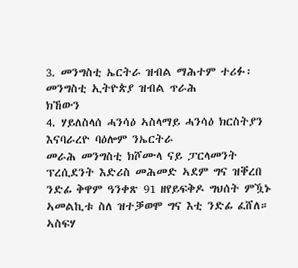3. መንግስቲ ኤርትራ ዝብል ማሕተም ተሪፉ፡ መንግስቲ ኢትዮጵያ ዝብል ጥራሕ
ክኸውን
4. ሃይለስላሰ ሓንሳዕ ኣስላማይ ሓንሳዕ ክርስትያን እናባራረዮ ባዕሎም ንኤርትራ
መራሕ መንግስቲ ክሾሙላ ናይ ፓርላመንት ፕረሲደንት እድሪስ መሕመድ ኣደም ግና ዝቐረበ ንድፊ ቅዋም ዓንቀጽ 91 ዘየይፍቅዶ ግህሰት ምዃኑ ኣመልኪቱ ስለ ዝተቓወሞ ግና እቲ ንድፊ ፈሸለ።
ኣስፍሃ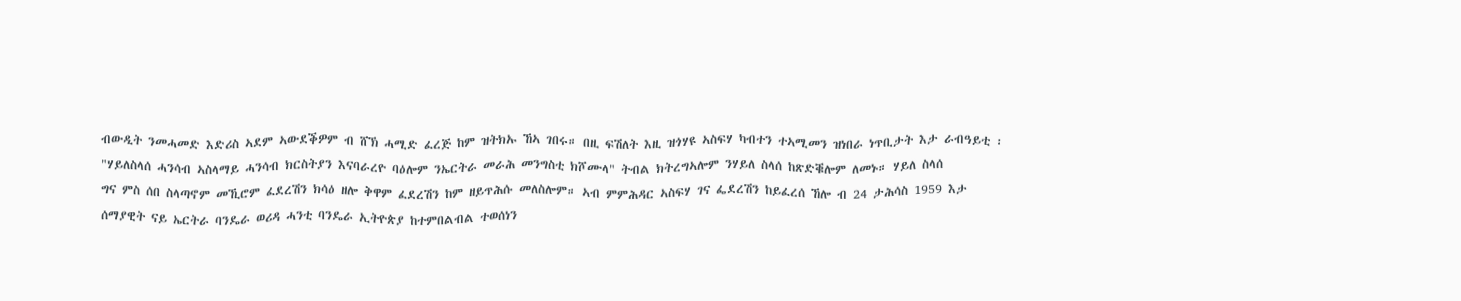ብውዲት ንመሓመድ እድሪስ ኣደም ኣውደቕዎም ብ ሸኽ ሓሚድ ፈረጅ ከም ዝትክኡ ኸኣ ገበሩ። በዚ ፍሽለት እዚ ዝጎሃዩ ኣስፍሃ ካብተን ተኣሚመን ዝነበራ ነጥቢታት እታ ራብዓይቲ ፡
"ሃይለስላሰ ሓንሳብ ኣስላማይ ሓንሳብ ክርስትያን እናባራረዮ ባዕሎም ንኤርትራ መራሕ መንግስቲ ክሾሙላ" ትብል ክትረግኣሎም ንሃይለ ስላሰ ከጽድቑሎም ለመኑ። ሃይለ ስላሰ
ግና ምስ ሰበ ስላጣኖም መኺሮም ፈደረሽን ክሳዕ ዘሎ ቅዋም ፈደረሽን ከም ዘይጥሕሱ መለስሎም። ኣብ ምምሕዳር ኣስፍሃ ገና ፌደረሽን ከይፈረሰ ኸሎ ብ 24 ታሕሳስ 1959 እታ
ሰማያዊት ናይ ኤርትራ ባንዴራ ወሪዳ ሓንቲ ባንዴራ ኢትዮጵያ ከተምበልብል ተወሰነን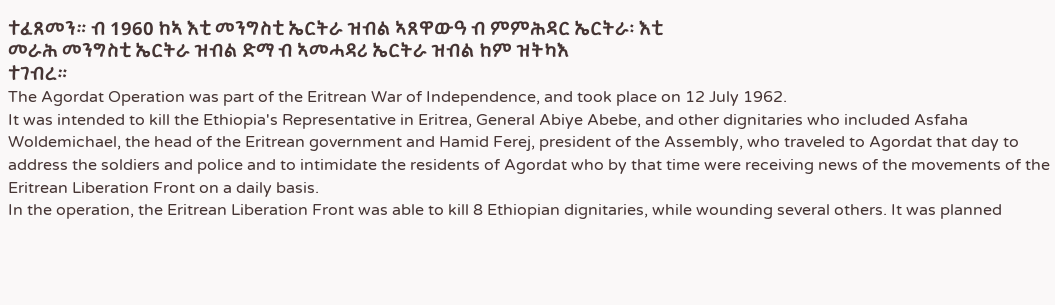ተፈጸመን። ብ 1960 ከኣ እቲ መንግስቲ ኤርትራ ዝብል ኣጸዋውዓ ብ ምምሕዳር ኤርትራ፡ እቲ
መራሕ መንግስቲ ኤርትራ ዝብል ድማ ብ ኣመሓዳሪ ኤርትራ ዝብል ከም ዝትካእ
ተገብረ።
The Agordat Operation was part of the Eritrean War of Independence, and took place on 12 July 1962.
It was intended to kill the Ethiopia's Representative in Eritrea, General Abiye Abebe, and other dignitaries who included Asfaha Woldemichael, the head of the Eritrean government and Hamid Ferej, president of the Assembly, who traveled to Agordat that day to address the soldiers and police and to intimidate the residents of Agordat who by that time were receiving news of the movements of the Eritrean Liberation Front on a daily basis.
In the operation, the Eritrean Liberation Front was able to kill 8 Ethiopian dignitaries, while wounding several others. It was planned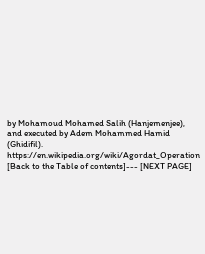by Mohamoud Mohamed Salih (Hanjemenjee), and executed by Adem Mohammed Hamid (Ghidifil).
https://en.wikipedia.org/wiki/Agordat_Operation
[Back to the Table of contents]--- [NEXT PAGE]